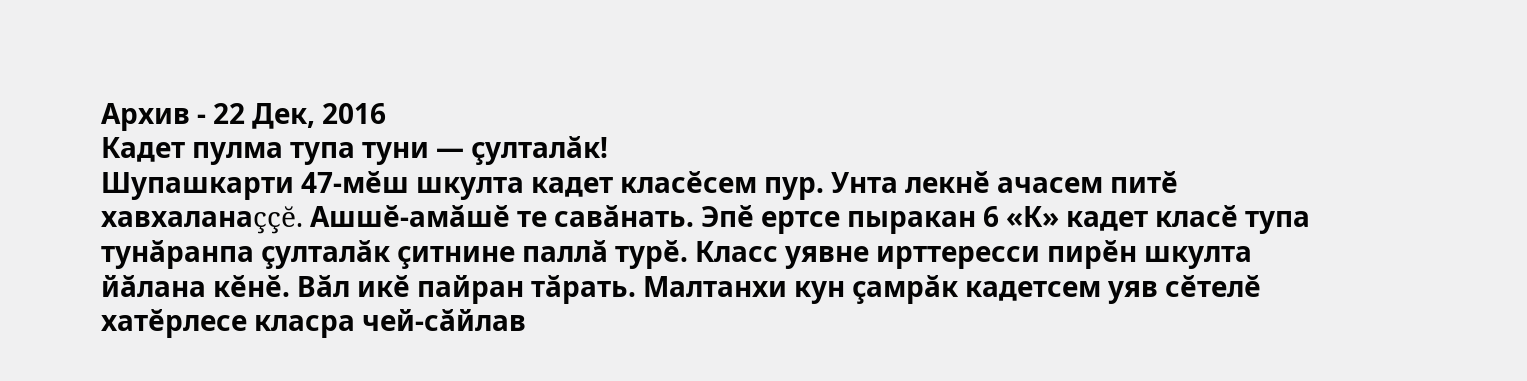Архив - 22 Дек, 2016
Кадет пулма тупа туни — çулталăк!
Шупашкарти 47-мĕш шкулта кадет класĕсем пур. Унта лекнĕ ачасем питĕ хавхаланаççĕ. Ашшĕ-амăшĕ те савăнать. Эпĕ ертсе пыракан 6 «К» кадет класĕ тупа тунăранпа çулталăк çитнине паллă турĕ. Класс уявне ирттересси пирĕн шкулта йăлана кĕнĕ. Вăл икĕ пайран тăрать. Малтанхи кун çамрăк кадетсем уяв сĕтелĕ хатĕрлесе класра чей-сăйлав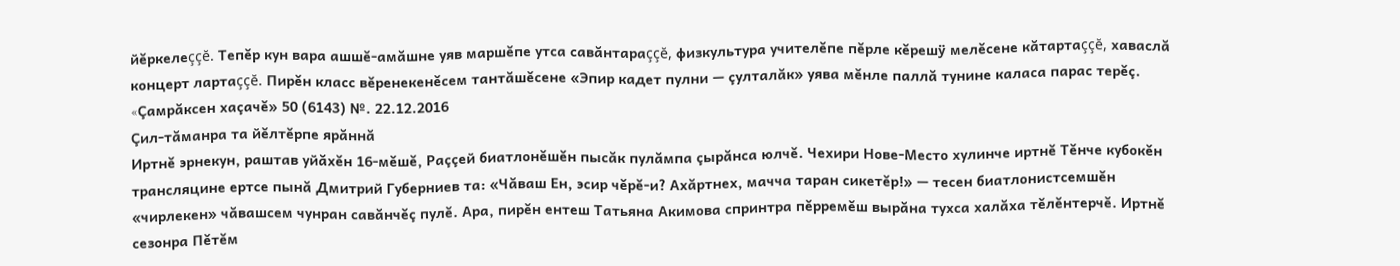йĕркелеççĕ. Тепĕр кун вара ашшĕ-амăшне уяв маршĕпе утса савăнтараççĕ, физкультура учителĕпе пĕрле кĕрешÿ мелĕсене кăтартаççĕ, хаваслă концерт лартаççĕ. Пирĕн класс вĕренекенĕсем тантăшĕсене «Эпир кадет пулни — çулталăк» уява мĕнле паллă тунине каласа парас терĕç.
«Çамрăксен хаçачĕ» 50 (6143) №. 22.12.2016
Çил-тăманра та йĕлтĕрпе ярăннă
Иртнĕ эрнекун, раштав уйăхĕн 16-мĕшĕ, Раççей биатлонĕшĕн пысăк пулăмпа çырăнса юлчĕ. Чехири Нове-Место хулинче иртнĕ Тĕнче кубокĕн трансляцине ертсе пынă Дмитрий Губерниев та: «Чăваш Ен, эсир чĕрĕ-и? Ахăртнех, мачча таран сикетĕр!» — тесен биатлонистсемшĕн «чирлекен» чăвашсем чунран савăнчĕç пулĕ. Ара, пирĕн ентеш Татьяна Акимова спринтра пĕрремĕш вырăна тухса халăха тĕлĕнтерчĕ. Иртнĕ сезонра Пĕтĕм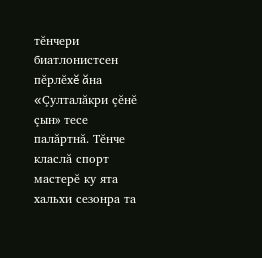тĕнчери биатлонистсен пĕрлĕхĕ ăна «Çулталăкри çĕнĕ çын» тесе палăртнă. Тĕнче класлă спорт мастерĕ ку ята хальхи сезонра та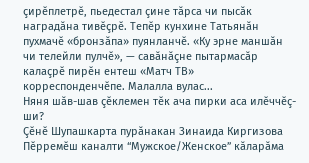çирĕплетрĕ, пьедестал çине тăрса чи пысăк наградăна тивĕçрĕ. Тепĕр кунхине Татьянăн пухмачĕ «бронзăпа» пуянланчĕ. «Ку эрне маншăн чи телейли пулчĕ», — савăнăçне пытармасăр калаçрĕ пирĕн ентеш «Матч ТВ» корреспонденчĕпе. Малалла вулас...
Няня шăв-шав çĕклемен тĕк ача пирки аса илĕччĕç-ши?
Çĕнĕ Шупашкарта пурăнакан Зинаида Киргизова Пĕрремĕш каналти “Мужское/Женское” кăларăма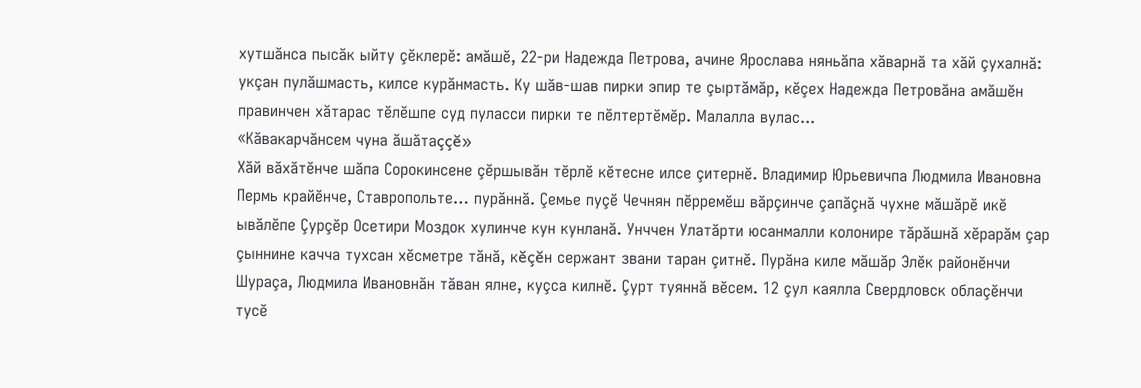хутшăнса пысăк ыйту çĕклерĕ: амăшĕ, 22-ри Надежда Петрова, ачине Ярослава няньăпа хăварнă та хăй çухалнă: укçан пулăшмасть, килсе курăнмасть. Ку шăв-шав пирки эпир те çыртăмăр, кĕçех Надежда Петровăна амăшĕн правинчен хăтарас тĕлĕшпе суд пуласси пирки те пĕлтертĕмĕр. Малалла вулас...
«Кăвакарчăнсем чуна ăшăтаççĕ»
Хăй вăхăтĕнче шăпа Сорокинсене çĕршывăн тĕрлĕ кĕтесне илсе çитернĕ. Владимир Юрьевичпа Людмила Ивановна Пермь крайĕнче, Ставропольте… пурăннă. Çемье пуçĕ Чечнян пĕрремĕш вăрçинче çапăçнă чухне мăшăрĕ икĕ ывăлĕпе Çурçĕр Осетири Моздок хулинче кун кунланă. Унччен Улатăрти юсанмалли колонире тăрăшнă хĕрарăм çар çыннине качча тухсан хĕсметре тăнă, кĕçĕн сержант звани таран çитнĕ. Пурăна киле мăшăр Элĕк районĕнчи Шураçа, Людмила Ивановнăн тăван ялне, куçса килнĕ. Çурт туяннă вĕсем. 12 çул каялла Свердловск облаçĕнчи тусĕ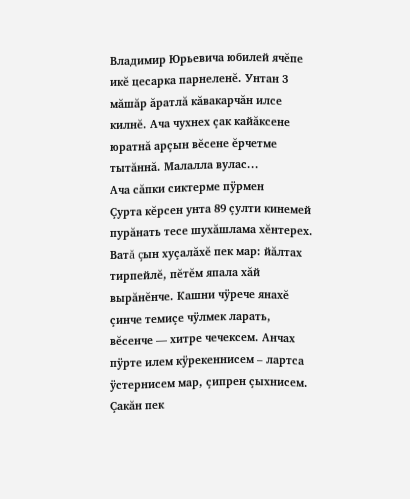Владимир Юрьевича юбилей ячĕпе икĕ цесарка парнеленĕ. Унтан 3 мăшăр ăратлă кăвакарчăн илсе килнĕ. Ача чухнех çак кайăксене юратнă арçын вĕсене ĕрчетме тытăннă. Малалла вулас...
Ача сăпки сиктерме пÿрмен
Çурта кĕрсен унта 89 çулти кинемей пурăнать тесе шухăшлама хĕнтерех. Ватă çын хуçалăхĕ пек мар: йăлтах тирпейлĕ, пĕтĕм япала хăй вырăнĕнче. Кашни чÿрече янахĕ çинче темиçе чÿлмек ларать, вĕсенче — хитре чечексем. Анчах пÿрте илем кÿрекеннисем – лартса ÿстернисем мар, çипрен çыхнисем. Çакăн пек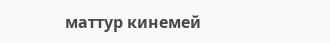маттур кинемей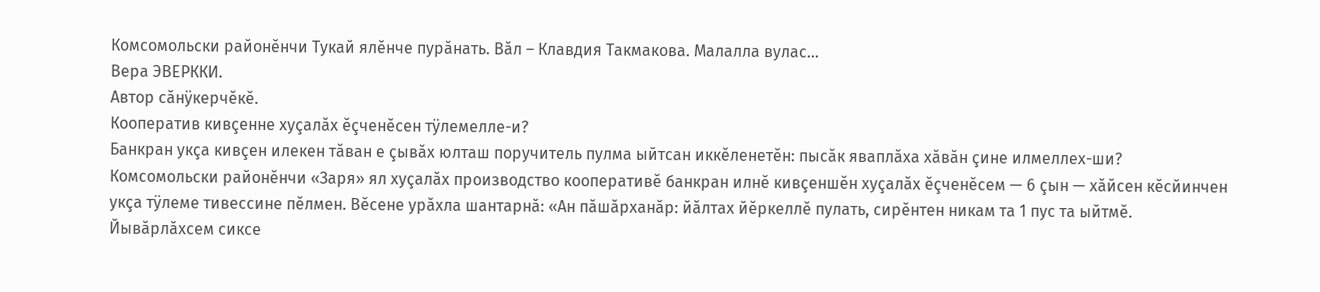Комсомольски районĕнчи Тукай ялĕнче пурăнать. Вăл – Клавдия Такмакова. Малалла вулас...
Вера ЭВЕРККИ.
Автор сăнÿкерчĕкĕ.
Кооператив кивçенне хуçалăх ĕçченĕсен тÿлемелле-и?
Банкран укçа кивçен илекен тăван е çывăх юлташ поручитель пулма ыйтсан иккĕленетĕн: пысăк яваплăха хăвăн çине илмеллех-ши? Комсомольски районĕнчи «Заря» ял хуçалăх производство кооперативĕ банкран илнĕ кивçеншĕн хуçалăх ĕçченĕсем — 6 çын — хăйсен кĕсйинчен укçа тÿлеме тивессине пĕлмен. Вĕсене урăхла шантарнă: «Ан пăшăрханăр: йăлтах йĕркеллĕ пулать, сирĕнтен никам та 1 пус та ыйтмĕ. Йывăрлăхсем сиксе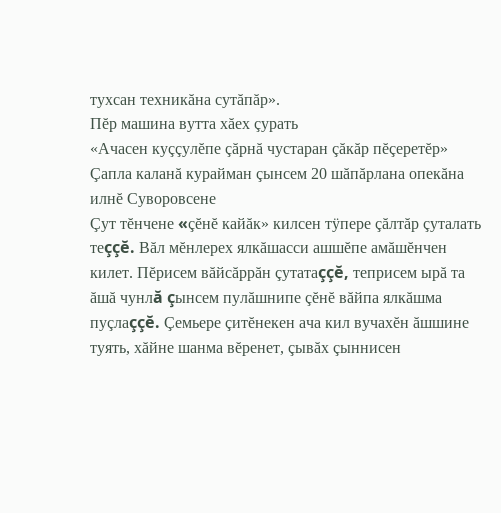тухсан техникăна сутăпăр».
Пĕр машина вутта хăех çурать
«Ачасен куççулĕпе çăрнă чустаран çăкăр пĕçеретĕр»
Çапла каланă курайман çынсем 20 шăпăрлана опекăна илнĕ Суворовсене
Çут тĕнчене «çĕнĕ кайăк» килсен тÿпере çăлтăр çуталать теççĕ. Вăл мĕнлерех ялкăшасси ашшĕпе амăшĕнчен килет. Пĕрисем вăйсăррăн çутатаççĕ, теприсем ырă та ăшă чунлă çынсем пулăшнипе çĕнĕ вăйпа ялкăшма пуçлаççĕ. Çемьере çитĕнекен ача кил вучахĕн ăшшине туять, хăйне шанма вĕренет, çывăх çыннисен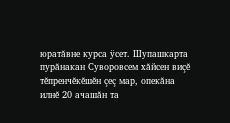юратăвне курса ÿсет. Шупашкарта пурăнакан Суворовсем хăйсен виçĕ тĕпренчĕкĕшĕн çеç мар, опекăна илнĕ 20 ачашăн та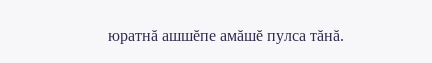юратнă ашшĕпе амăшĕ пулса тăнă.